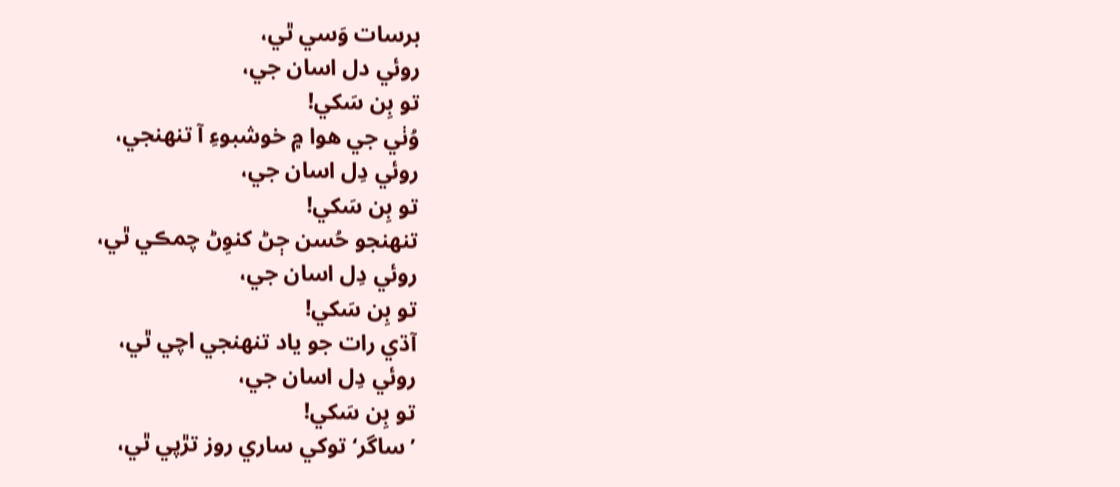برسات وَسي ٿي،
روئي دل اسان جي،
تو بِن سَکي!
وُٺي جي هوا ۾ خوشبوءِ آ تنهنجي،
روئي دِل اسان جي،
تو بِن سَکي!
تنهنجو حُسن ڄڻ کنوِڻ چمڪي ٿي،
روئي دِل اسان جي،
تو بِن سَکي!
آڌي رات جو ياد تنهنجي اچي ٿي،
روئي دِل اسان جي،
تو بِن سَکي!
’ساگر‘ توکي ساري روز تڙپي ٿي،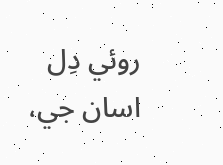روئي دِل اسان جي،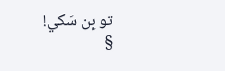تو بِن سَکي!
§